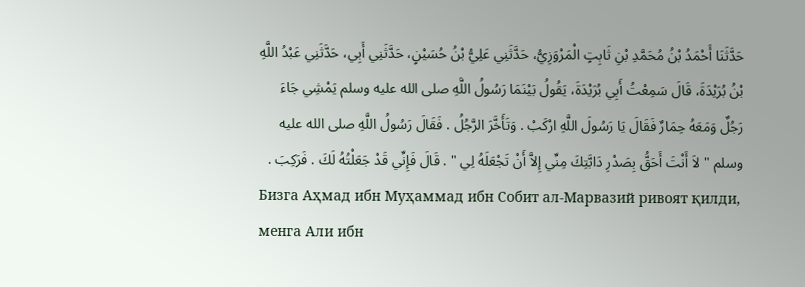حَدَّثَنَا أَحْمَدُ بْنُ مُحَمَّدِ بْنِ ثَابِتٍ الْمَرْوَزِيُّ، حَدَّثَنِي عَلِيُّ بْنُ حُسَيْنٍ، حَدَّثَنِي أَبِي، حَدَّثَنِي عَبْدُ اللَّهِ بْنُ بُرَيْدَةَ، قَالَ سَمِعْتُ أَبِي بُرَيْدَةَ، يَقُولُ بَيْنَمَا رَسُولُ اللَّهِ صلى الله عليه وسلم يَمْشِي جَاءَ رَجُلٌ وَمَعَهُ حِمَارٌ فَقَالَ يَا رَسُولَ اللَّهِ ارْكَبْ . وَتَأَخَّرَ الرَّجُلُ . فَقَالَ رَسُولُ اللَّهِ صلى الله عليه وسلم " لاَ أَنْتَ أَحَقُّ بِصَدْرِ دَابَّتِكَ مِنِّي إِلاَّ أَنْ تَجْعَلَهُ لِي " . قَالَ فَإِنِّي قَدْ جَعَلْتُهُ لَكَ . فَرَكِبَ .
Бизга Аҳмад ибн Муҳаммад ибн Собит ал-Марвазий ривоят қилди, менга Али ибн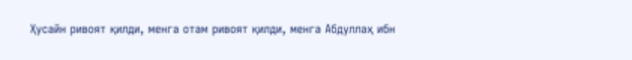Ҳусайн ривоят қилди, менга отам ривоят қилди, менга Абдуллаҳ ибн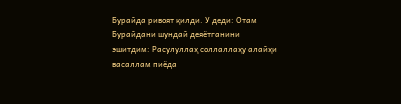Бурайда ривоят қилди. У деди: Отам Бурайдани шундай деяётганини эшитдим: Расулуллаҳ соллаллаҳу алайҳи васаллам пиёда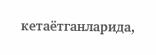кетаётганларида,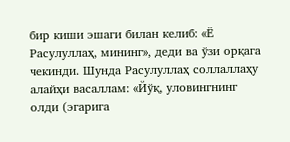бир киши эшаги билан келиб: «Ё Расулуллаҳ, мининг», деди ва ўзи орқага чекинди. Шунда Расулуллаҳ соллаллаҳу алайҳи васаллам: «Йўқ, уловингнинг олди (эгарига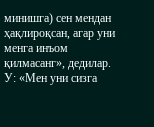минишга) сен мендан ҳақлироқсан, агар уни менга инъом қилмасанг», дедилар. У: «Мен уни сизга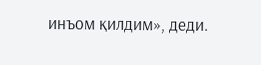инъом қилдим», деди.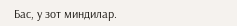Бас, у зот миндилар.